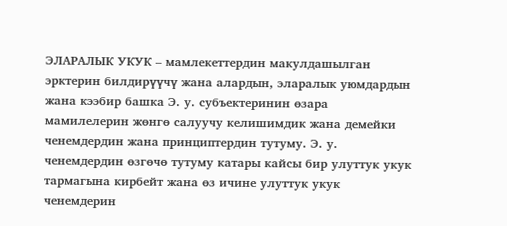ЭЛАРАЛЫК УКУК – мамлекеттердин макулдашылган эрктерин билдирүүчү жана алардын, эларалык уюмдардын жана кээбир башка Э. у. субъектеринин өзара мамилелерин жөнгө салуучу келишимдик жана демейки ченемдердин жана принциптердин тутуму. Э. у. ченемдердин өзгөчө тутуму катары кайсы бир улуттук укук тармагына кирбейт жана өз ичине улуттук укук ченемдерин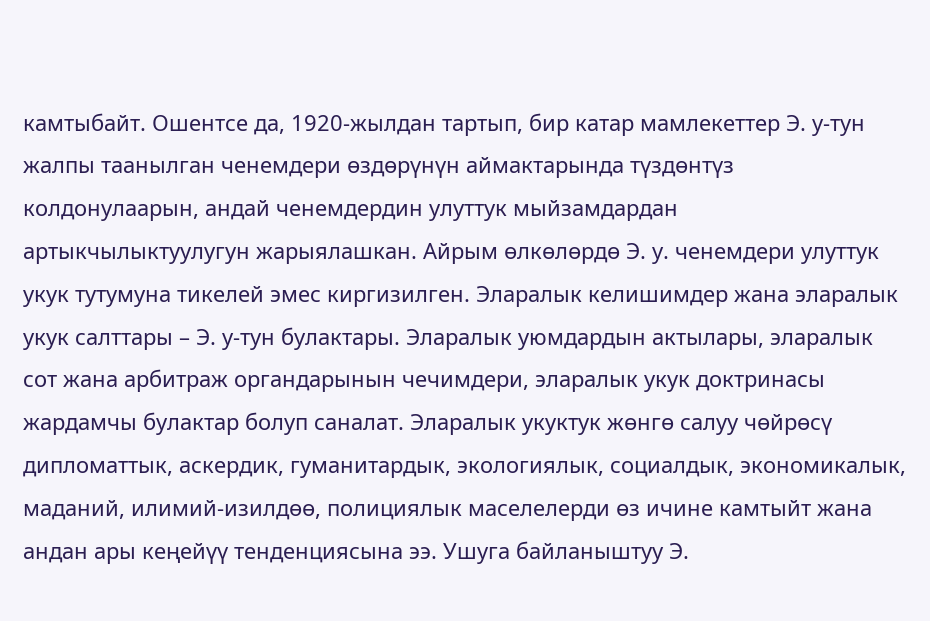камтыбайт. Ошентсе да, 1920-жылдан тартып, бир катар мамлекеттер Э. у-тун жалпы таанылган ченемдери өздөрүнүн аймактарында түздөнтүз колдонулаарын, андай ченемдердин улуттук мыйзамдардан артыкчылыктуулугун жарыялашкан. Айрым өлкөлөрдө Э. у. ченемдери улуттук укук тутумуна тикелей эмес киргизилген. Эларалык келишимдер жана эларалык укук салттары – Э. у-тун булактары. Эларалык уюмдардын актылары, эларалык сот жана арбитраж органдарынын чечимдери, эларалык укук доктринасы жардамчы булактар болуп саналат. Эларалык укуктук жөнгө салуу чөйрөсү дипломаттык, аскердик, гуманитардык, экологиялык, социалдык, экономикалык, маданий, илимий-изилдөө, полициялык маселелерди өз ичине камтыйт жана андан ары кеңейүү тенденциясына ээ. Ушуга байланыштуу Э.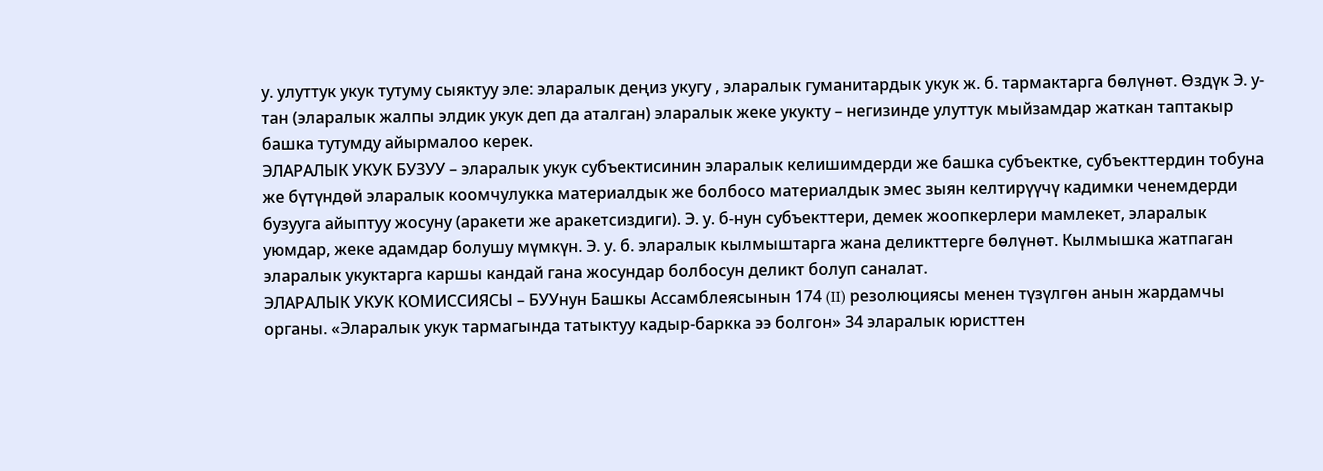у. улуттук укук тутуму сыяктуу эле: эларалык деңиз укугу , эларалык гуманитардык укук ж. б. тармактарга бөлүнөт. Өздүк Э. у-тан (эларалык жалпы элдик укук деп да аталган) эларалык жеке укукту – негизинде улуттук мыйзамдар жаткан таптакыр башка тутумду айырмалоо керек.
ЭЛАРАЛЫК УКУК БУЗУУ – эларалык укук субъектисинин эларалык келишимдерди же башка субъектке, субъекттердин тобуна же бүтүндөй эларалык коомчулукка материалдык же болбосо материалдык эмес зыян келтирүүчү кадимки ченемдерди бузууга айыптуу жосуну (аракети же аракетсиздиги). Э. у. б-нун субъекттери, демек жоопкерлери мамлекет, эларалык уюмдар, жеке адамдар болушу мүмкүн. Э. у. б. эларалык кылмыштарга жана деликттерге бөлүнөт. Кылмышка жатпаган эларалык укуктарга каршы кандай гана жосундар болбосун деликт болуп саналат.
ЭЛАРАЛЫК УКУК КОМИССИЯСЫ – БУУнун Башкы Ассамблеясынын 174 (II) резолюциясы менен түзүлгөн анын жардамчы органы. «Эларалык укук тармагында татыктуу кадыр-баркка ээ болгон» 34 эларалык юристтен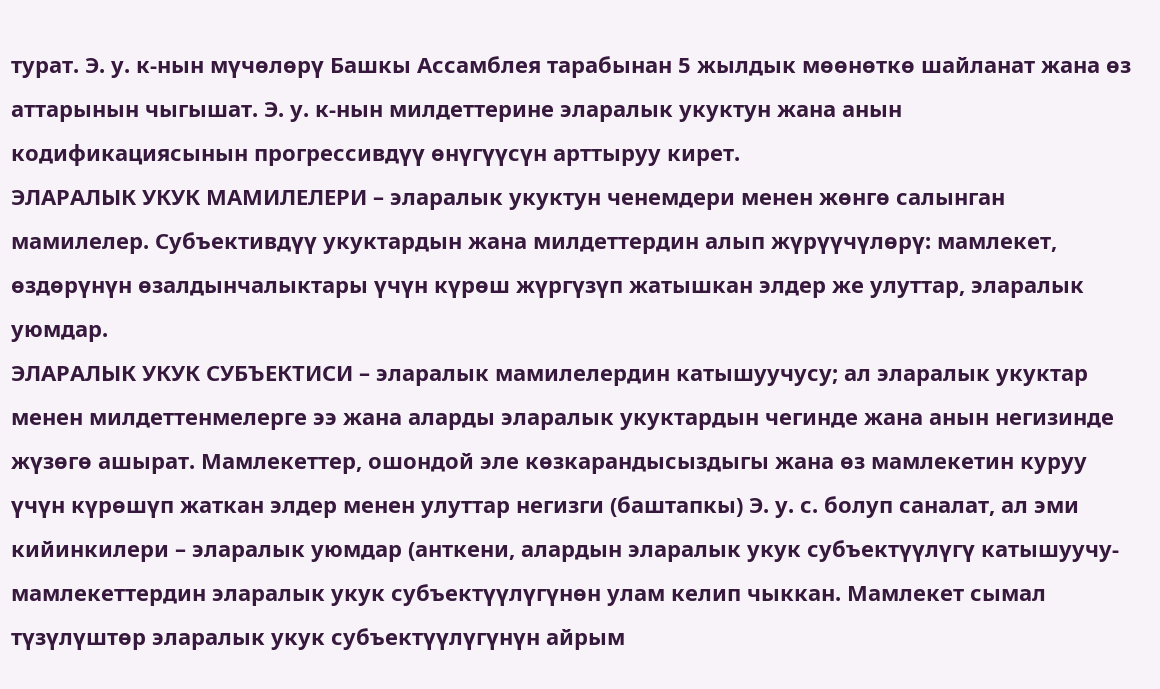турат. Э. у. к-нын мүчөлөрү Башкы Ассамблея тарабынан 5 жылдык мөөнөткө шайланат жана өз аттарынын чыгышат. Э. у. к-нын милдеттерине эларалык укуктун жана анын кодификациясынын прогрессивдүү өнүгүүсүн арттыруу кирет.
ЭЛАРАЛЫК УКУК МАМИЛЕЛЕРИ – эларалык укуктун ченемдери менен жөнгө салынган мамилелер. Субъективдүү укуктардын жана милдеттердин алып жүрүүчүлөрү: мамлекет, өздөрүнүн өзалдынчалыктары үчүн күрөш жүргүзүп жатышкан элдер же улуттар, эларалык уюмдар.
ЭЛАРАЛЫК УКУК СУБЪЕКТИСИ – эларалык мамилелердин катышуучусу; ал эларалык укуктар менен милдеттенмелерге ээ жана аларды эларалык укуктардын чегинде жана анын негизинде жүзөгө ашырат. Мамлекеттер, ошондой эле көзкарандысыздыгы жана өз мамлекетин куруу үчүн күрөшүп жаткан элдер менен улуттар негизги (баштапкы) Э. у. с. болуп саналат, ал эми кийинкилери – эларалык уюмдар (анткени, алардын эларалык укук субъектүүлүгү катышуучу-мамлекеттердин эларалык укук субъектүүлүгүнөн улам келип чыккан. Мамлекет сымал түзүлүштөр эларалык укук субъектүүлүгүнүн айрым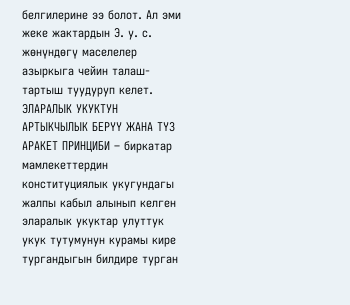белгилерине ээ болот. Ал эми жеке жактардын Э. у. с. жөнүндөгү маселелер азыркыга чейин талаш-тартыш туудуруп келет.
ЭЛАРАЛЫК УКУКТУН АРТЫКЧЫЛЫК БЕРҮҮ ЖАНА ТҮЗ АРАКЕТ ПРИНЦИБИ – биркатар мамлекеттердин конституциялык укугундагы жалпы кабыл алынып келген эларалык укуктар улуттук укук тутумунун курамы кире тургандыгын билдире турган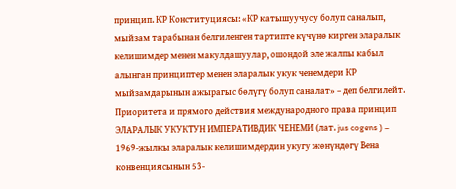принцип. КР Конституциясы: «КР катышуучусу болуп саналып, мыйзам тарабынан белгиленген тартипте күчүнө кирген эларалык келишимдер менен макулдашуулар, ошондой эле жалпы кабыл алынган принциптер менен эларалык укук ченемдери КР мыйзамдарынын ажырагыс бөлүгү болуп саналат» – деп белгилейт.
Приоритета и прямого действия международного права принцип
ЭЛАРАЛЫК УКУКТУН ИМПЕРАТИВДИК ЧЕНЕМИ (лат. jus cogens ) – 1969-жылкы эларалык келишимдердин укугу жөнүндөгү Вена конвенциясынын 53-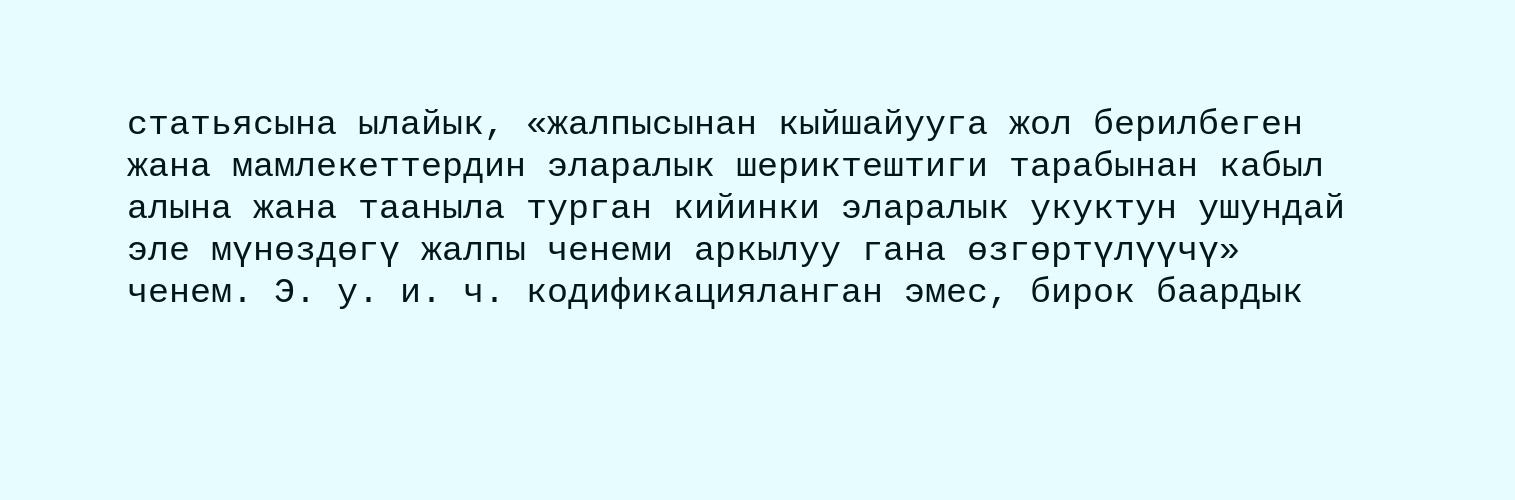статьясына ылайык, «жалпысынан кыйшайууга жол берилбеген жана мамлекеттердин эларалык шериктештиги тарабынан кабыл алына жана тааныла турган кийинки эларалык укуктун ушундай эле мүнөздөгү жалпы ченеми аркылуу гана өзгөртүлүүчү» ченем. Э. у. и. ч. кодификацияланган эмес, бирок баардык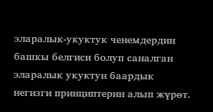эларалык-укуктук ченемдердин башкы белгиси болуп саналган эларалык укуктун баардык негизги принциптерин алып жүрөт.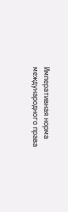Императивная норма международного права